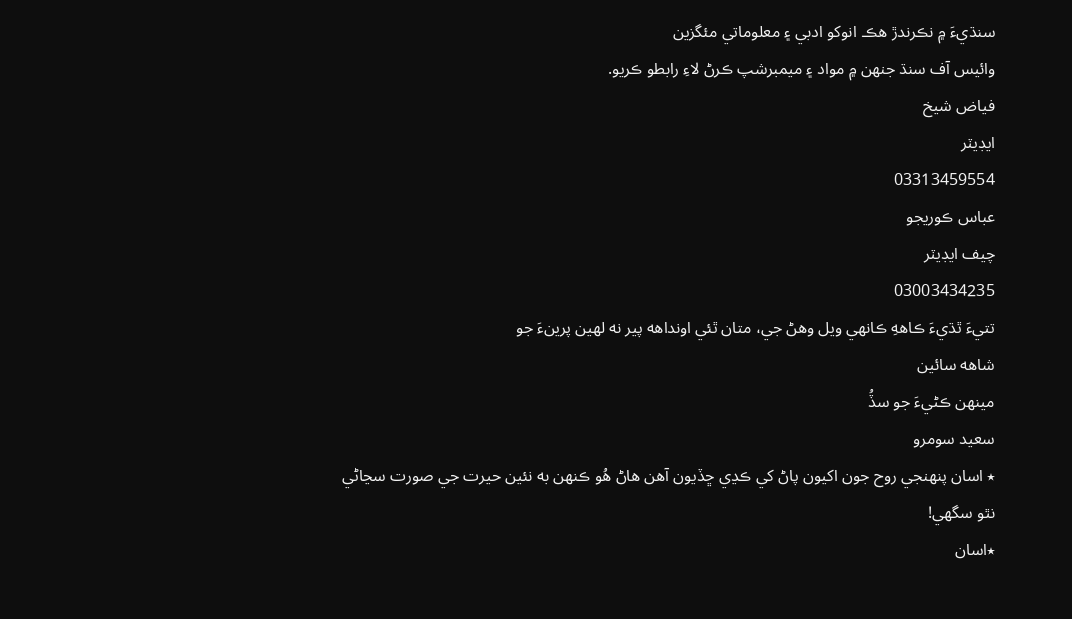سنڌيءَ ۾ نڪرندڙ هڪ انوکو ادبي ۽ معلوماتي مئگزين
وائيس آف سنڌ جنهن ۾ مواد ۽ ميمبرشپ ڪرڻ لاءِ رابطو ڪريو.
فياض شيخ
ايڊيٽر
03313459554
عباس ڪوريجو
چيف ايڊيٽر
03003434235
تتيءَ ٿڌيءَ ڪاههِ ڪانهي ويل وهڻ جي، متان ٿئي اونداهه پير نه لهين پرينءَ جو
شاهه سائين
مينهن ڪڻيءَ جو سڏُ
سعيد سومرو
٭ اسان پنهنجي روح جون اکيون پاڻ کي ڪڍي ڇڏيون آهن هاڻ هُو ڪنهن به نئين حيرت جي صورت سڃاڻي نٿو سگھي!
٭اسان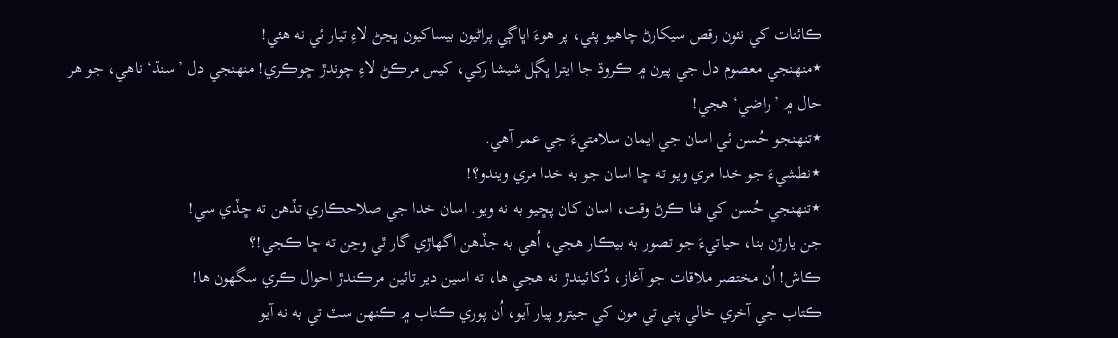ڪائنات کي نئون رقص سيکارڻ چاهيو پئي، پر هوءَ اڀاڳي پراڻيون بيساکيون ڀڃڻ لاءِ تيار ئي نه هئي!
٭منهنجي معصوم دل جي پيرن ۾ ڪروڌ جا ايترا ڀڳل شيشا رکي، کيس مرڪڻ لاءِ چوندڙ ڇوڪري! منهنجي دل ’سنڌ‘ ناهي، جو هر حال ۾ ’راضي‘ هجي!
٭تنهنجو حُسن ئي اسان جي ايمان سلامتيءَ جي عمر آهي.
٭نطشيءَ جو خدا مري ويو ته ڇا اسان جو به خدا مري ويندو؟!
٭تنهنجي حُسن کي فنا ڪرڻ وقت، اسان کان پڇيو به نه ويو. اسان خدا جي صلاحڪاري تڏهن ته ڇڏي سي!
جن يارڙن بنا، حياتيءَ جو تصور به بيڪار هجي، اُهي به جڏهن اگھاڙي گار ٿي وڃن ته ڇا ڪجي!؟
ڪاش! اُن مختصر ملاقات جو آغاز، دُکائيندڙ نه هجي ها، ته اسين دير تائين مرڪندڙ احوال ڪري سگھون ها!
ڪتاب جي آخري خالي پني تي مون کي جيترو پيار آيو، اُن پوري ڪتاب ۾ ڪنهن سٽ تي به نه آيو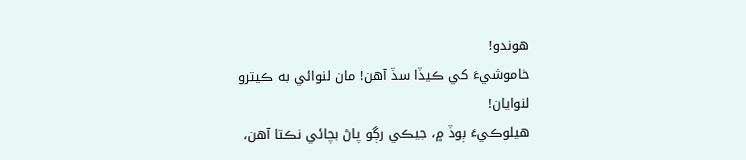هوندو!
خاموشيءَ کي ڪيڏا سڏ آهن! مان لنوائي به ڪيترو لنوايان!
هيلوڪيءَ ٻوڏ ۾، جيڪي رڳو پاڻ بچائي نڪتا آهن،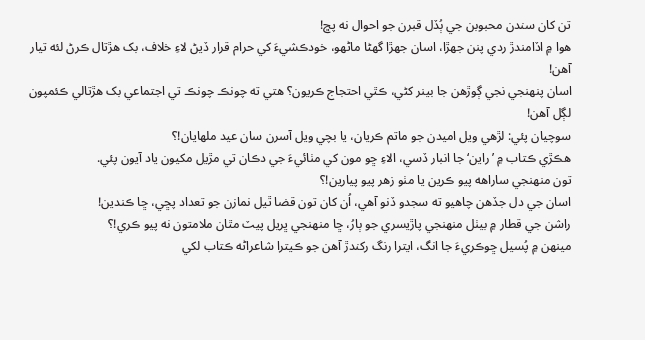تن کان سندن محبوبن جي ٻُڏل قبرن جو احوال نه پڇ!
هوا ۾ اڏامندڙ ردي پنن جھڙا، اسان جھڙا گھڻا ماڻهو، خودڪشيءَ کي حرام قرار ڏيڻ لاءِ خلاف، بک هڙتال ڪرڻ لئه تيار آهن!
اسان پنهنجي نجي ڳوڙهن جا بينر کڻي، ڪٿي احتجاج ڪريون؟ هتي ته چونڪ چونڪ تي اجتماعي بک هڙتالي ڪئمپون لڳل آهن!
سوچيان پئي: لڙهي ويل اميدن جو ماتم ڪريان، يا بچي ويل آسرن سان عيد ملهايان!؟
هڪڙي ڪتاب ۾ ’راين‘ جا انبار ڏسي، الاءِ ڇو مون کي مٺائيءَ جي دڪان تي مڙيل مکيون ياد آيون پئي.
تون منهنجي ساراهه پيو ڪرين يا مٺو زهر پيو پيارين!؟
اسان جي دل جڏهن چاهيو ته سجدو ڏنو آهي، اُن کان تون قضا ٿيل نمازن جو تعداد پڇي، ڇا ڪندين!
راشن جي قطار ۾ بيٺل منهنجي پاڙيسري جو ٻارُ، ڇا منهنجي ڀريل پيٽ مٿان ملامتون نه پيو ڪري!؟
مينهن ۾ پُسيل ڇوڪريءَ جا انگ، ايترا رنگ رکندڙ آهن جو ڪيترا شاعراڻه ڪتاب لکي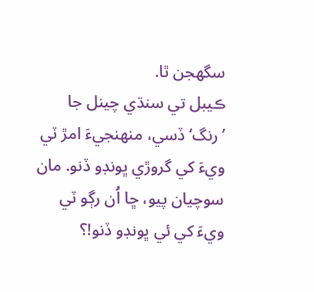سگهجن ٿا.
ڪيبل تي سنڌي چينل جا ’رنگ‘ ڏسي، منهنجيءَ امڙ ٽي ويءَ کي گروڙي ڀونڊو ڏنو. مان سوچيان پيو، ڇا اُن رڳو ٽي ويءَ کي ئي ڀونڊو ڏنو!؟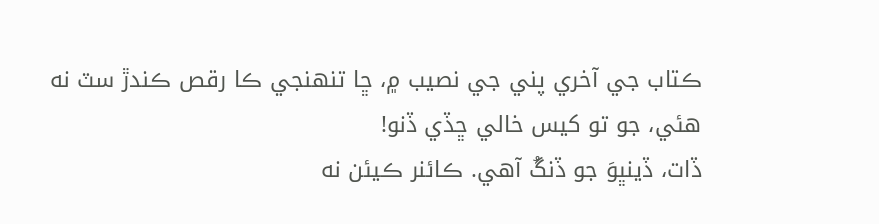ڪتاب جي آخري پني جي نصيب ۾، ڇا تنهنجي ڪا رقص ڪندڙ سٽ نه هئي، جو تو کيس خالي ڇڏي ڏنو!
ڏات، ڏينڀوَ جو ڏنگُ آهي. ڪائنر ڪيئن نه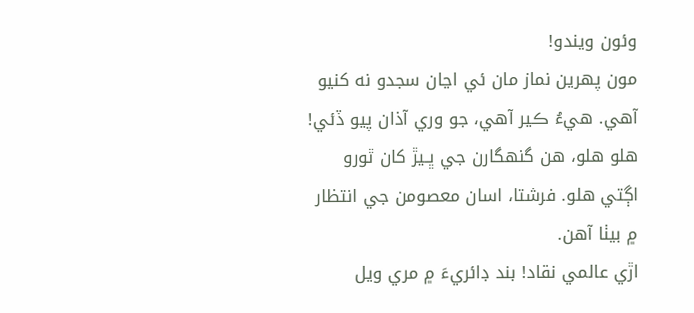وئون ويندو!
مون پهرين نماز مان ئي اڃان سجدو نه کنيو آهي. هيءُ ڪير آهي، جو وري آذان پيو ڏئي!
هلو هلو، هن گنهگارن جي ڀـيڙ کان ٿورو اڳتي هلو. فرشتا، اسان معصومن جي انتظار ۾ بيٺا آهن.
اڙي عالمي نقاد! بند ڊائريءَ ۾ مري ويل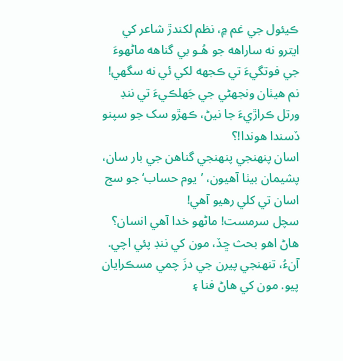ڪيئول جي غم ۾، نظم لکندڙ شاعر کي ايترو نه ساراهه جو هُـو بي گناهه ماڻهوءَ جي فوتگيءَ تي ڪجهه لکي ئي نه سگھي!
نم هيٺان ونجھڻي جي جَھلڪيءَ تي ننڊ ورتل ڪراڙيءَ جا نيڻ، ڪهڙو سک جو سپنو ڏسندا هوندا!؟
اسان پنهنجي پنهنجي گناهن جي بار سان، پشيمان بيٺا آهيون، ’يوم حساب‘ جو سج اسان تي کلي رهيو آهي!
سچل سرمست! ماڻهو خدا آهي انسان؟ هاڻ اهو بحث ڇڏ، مون کي ننڊ پئي اچي.
آنءُ، تنهنجي پيرن جي دزَ چمي مسڪرايان پيو. مون کي هاڻ فنا ۽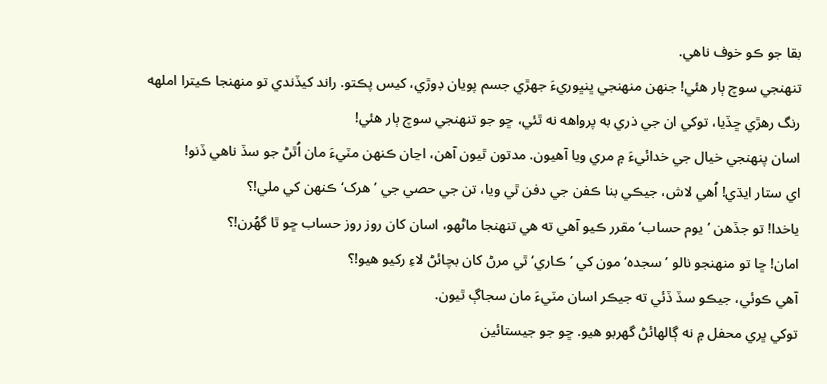بقا جو ڪو خوف ناهي.
تنهنجي سوچ ٻار هئي! جنهن منهنجي ڀنڀوريءَ جھڙي جسم پويان ڊوڙي، کيس پڪتو. راند کيڏندي تو منهنجا ڪيترا املهه رنگ رهڙي ڇڏيا، توکي ان جي ذري به پرواهه نه ٿئي، ڇو جو تنهنجي سوچ ٻار هئي!
اسان پنهنجي خيال جي خدائيءَ ۾ مري ويا آهيون. مدتون ٿيون آهن، اڃان ڪنهن مٽيءَ مان اُٿڻ جو سڏ ناهي ڏنو!
اي ستار ايڌي! اُهي لاش، جيڪي بنا ڪفن جي دفن ٿي ويا، تن جي حصي جي ’هرک‘ ڪنهن کي ملي!؟
ياخدا! تو جڏهن ’يوم حساب‘ مقرر ڪيو آهي ته هي تنهنجا ماڻهو، اسان کان روز روز حساب ڇو ٿا گھُرن!؟
امان! ڇا تو منهنجو نالو ’سجده‘ مون کي ’ڪاري‘ ٿي مرڻ کان بچائڻ لاءِ رکيو هيو!؟
آهي ڪوئي، جيڪو سڏ ڏئي ته جيڪر اسان مٽيءَ مان سجاڳ ٿيون.
توکي ڀري محفل ۾ نه ڳالهائڻ گھربو هيو. ڇو جو جيستائين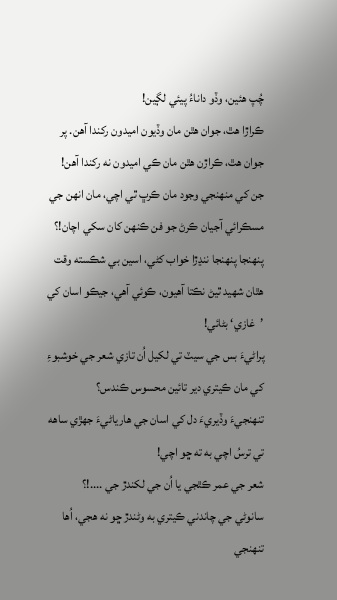چُپ هئين، وڏو داناءُ پيئي لڳين!
ڪراڙا هٿ، جوان هٿن مان وڏيون اميدون رکندا آهن. پر جوان هٿ، ڪراڙن هٿن مان ڪي اميدون نه رکندا آهن!
جن کي منهنجي وجود مان ڪرڀ ٿي اچي، مان انهن جي مسڪرائي آجيان ڪرڻ جو فن ڪنهن کان سکي اچان!؟
پنهنجا پنهنجا ننڍڙا خواب کڻي، اسين بي شڪسته وقت هٿان شهيد ٿيڻ نڪتا آهيون، ڪوئي آهي، جيڪو اسان کي ’غازي‘ بڻائي!
پراڻيءَ بس جي سيٽ تي لکيل اُن تازي شعر جي خوشبوءِ کي مان ڪيتري دير تائين محسوس ڪندس؟
تنهنجيءَ وڏيريءَ دل کي اسان جي هارياڻيءَ جھڙي ساهه تي ترسُ اچي به ته ڇو اچي!
شعر جي عمر ڪٿجي يا اُن جي لکندڙ جي ....!؟
سانوڻي جي چاندني ڪيتري به وڻندڙ ڇو نه هجي، اُها تنهنجي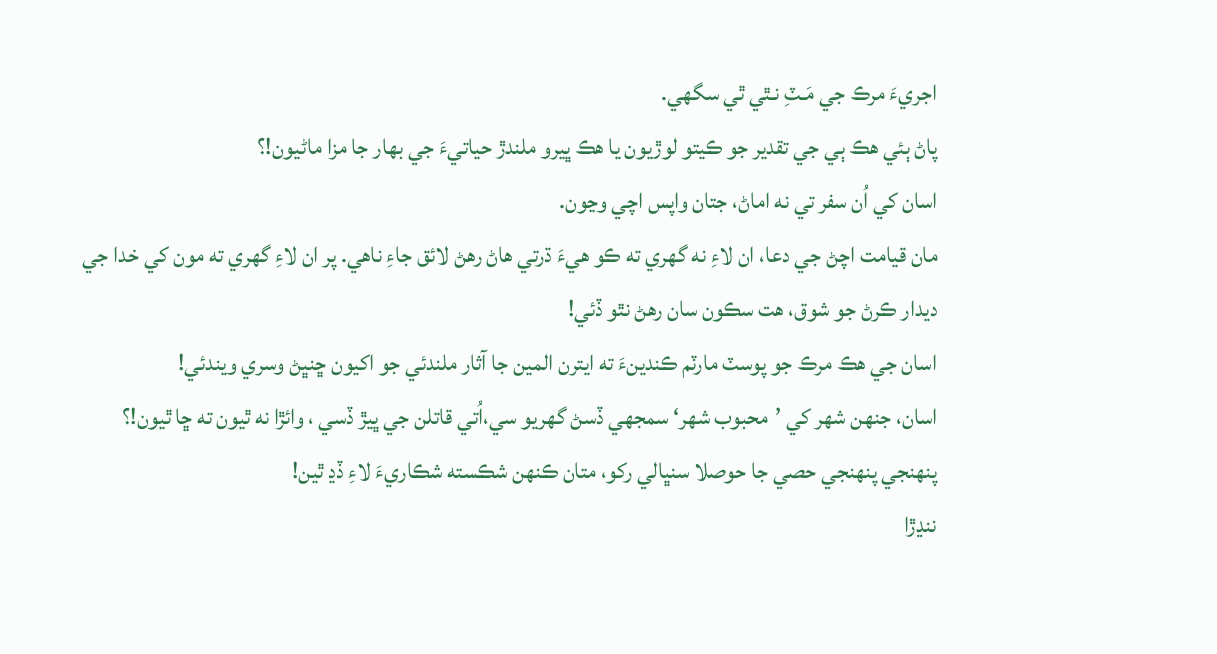اجريءَ مرڪ جي مَـٽِ نـٿي ٿي سگهي.
پاڻ ٻئي هڪ ٻي جي تقدير جو ڪيتو لوڙيون يا هڪ ڀيرو ملندڙ حياتيءَ جي بهار جا مزا ماڻيون!؟
اسان کي اُن سفر تي نه اماڻ، جتان واپس اچي وڃون.
مان قيامت اچڻ جي دعا، ان لاءِ نه گھري ته ڪو هيءَ ڌرتي هاڻ رهڻ لائق جاءِ ناهي. پر ان لاءِ گھري ته مون کي خدا جي ديدار ڪرڻ جو شوق، هت سڪون سان رهڻ نٿو ڏئي!
اسان جي هڪ مرڪ جو پوسٽ مارٽم ڪندينءَ ته ايترن المين جا آثار ملندئي جو اکيون ڇنڀڻ وسري ويندئي!
اسان، جنهن شهر کي ’محبوب شهر‘ سمجھي ڏسڻ گھريو سي،اُتي قاتلن جي ڀيڙ ڏسي ، وائڙا نه ٿيون ته ڇا ٿيون!؟
پنهنجي پنهنجي حصي جا حوصلا سنڀالي رکو، متان ڪنهن شڪسته شڪاريءَ لاءِ ڏڍ ٿين!
ننڍڙا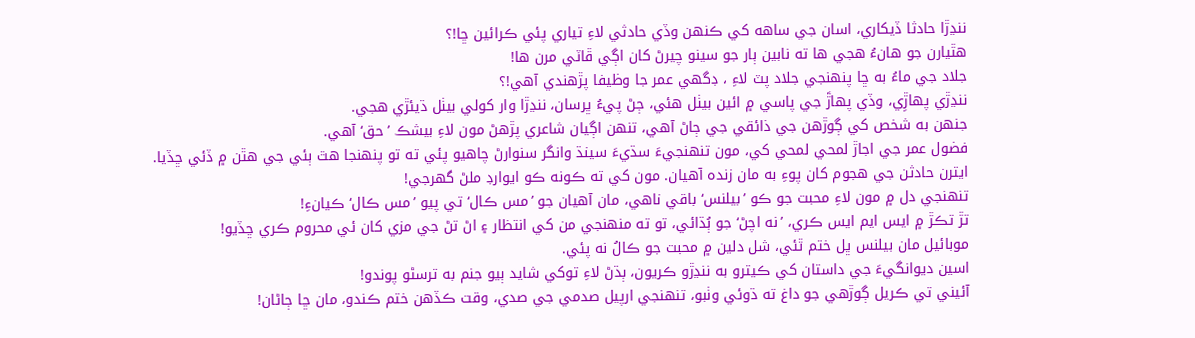ننڍڙا حادثا ڏيکاري، اسان جي ساهه کي ڪنهن وڏي حادثي لاءِ تياري پئي ڪرائين ڇا!؟
هٿيارن جو هانءُ هجي ها ته نابين ٻار جو سينو چيرڻ کان اڳي ڦاٽي مرن ها!
جلاد جي ماءُ به ڇا پنهنجي جلاد پٽ لاءِ ، ڊگھي عمر جا وظيفا پڙهندي آهي!؟
ننڍڙي پهاڙِي، وڏي پهاڙَ جي پاسي ۾ ائين بيٺل هئي، ڄڻ پيءُ ڀرسان، ننڍڙا وار کولي بيٺل ڌيئڙي هجي.
جنهن به شخص کي ڳوڙهن جي ذائقي جي ڄاڻ آهي، تنهن اڳيان شاعري پڙهڻ مون لاءِ بيشڪ ’حق‘ آهي.
فضول عمر جي اجاڙ لمحي لمحي کي، مون تنهنجيءَ سڌيءَ سينڌ وانگر سنوارڻ چاهيو پئي ته تو پنهنجا هٿ ٻئي جي هٿن ۾ ڏئي ڇڏيا.
ايترن حادثن جي هجوم کان پوءِ به مان زنده آهيان. مون کي ته ڪونه ڪو ايوارڊ ملڻ گهرجي!
تنهنجي دل ۾ مون لاءِ محبت جو ڪو ’بيلنس‘ باقي ناهي، مان آهيان جو ’مس ڪال‘ تي پيو ’مس ڪال‘ ڪيانءِ!
تڙ تڪڙ ۾ ايس ايم ايس ڪري، ’نه اچڻ‘ جو ٻُڌائي، تو ته منهنجي من کي انتظار ۽ اڻ تڻ جي مزي کان ئي محروم ڪري ڇڏيو!
موبائيل مان بيلنس ڀل ختم ٿئي، شل دلين ۾ محبت جو ڪالُ نه پئي.
اسين ديوانگيءَ جي داستان کي ڪيترو به ننڍڙو ڪريون، ٻڌڻ لاءِ توکي شايد ٻيو جنم به ترسڻو پوندو!
آئيني تي ڪريل ڳوڙهي جو داغ ته ڌوئي وٺبو، تنهنجي ارپيل صدمي جي صدي، وقت ڪڏهن ختم ڪندو، مان ڇا ڄاڻان!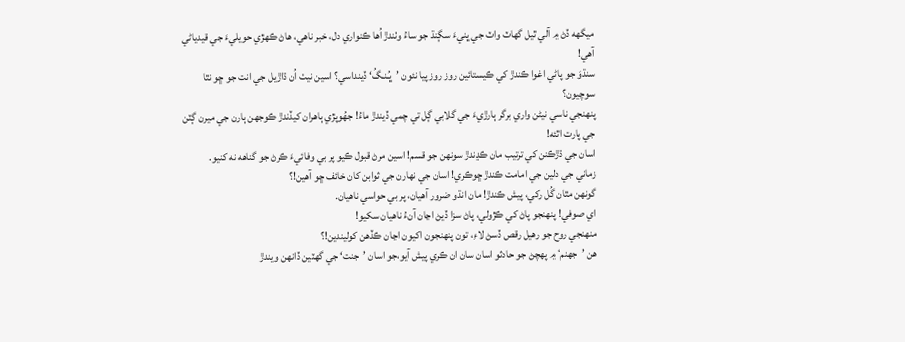ميگهه ڏڻ ۾ آلي ٿيل گھاٽ واٽ جي ڀنيءَ سڳنڌ جو ساءُ وٺندڙ اُها ڪنواري دل، خبر ناهي، هاڻ ڪهڙي حويليءَ جي قيدياڻي آهي!
سنڌوَ جو پاڻي اغوا ڪندڙ کي ڪيستائين روز روز پيا نئون ’ڀُـنـگُ‘ ڏينداسي؟ اسين نيٺ اُن ڌاڙيل جي انت جو ڇو نٿا سوچيون؟
پنهنجي ناسي نيڻن واري برگر ٻارڙيءَ جي گلابي ڳل تي چمي ڏيندڙ ماءُ! جھُوپڙي ٻاهران کيڏندڙ ڪوجهن ٻارن جي ميرن ڳٽن جي پارت اٿئه!
اسان جي ڌڙڪنن کي ترتيب مان ڪڍندڙ سونهن جو قسم! اسين مرڻ قبول ڪيو پر بي وفائيءَ ڪرڻ جو گناهه نه کنيو.
زماني جي دلين جي امامت ڪندڙ ڇوڪري! اسان جي نهارن جي ثوابن کان خائف ڇو آهين!؟
گونهن مٿان گُل رکي، پيش ڪندڙ! مان انڌو ضرور آهيان، پر بي حواسي ناهيان.
اي صوفي! پنهنجو پاڻ کي ڪڙولي، پاڻ سزا ڏيڻ اڃان آنءُ ناهيان سکيو!
منهنجي روح جو رهيل رقص ڏسڻ لاءِ، تون پنهنجون اکيون اڃان ڪڏهن کوليندين!؟
هن ’جھنم‘ ۾ پهچڻ جو حادثو اسان سان ان ڪري پيش آيو،جو اسان ’جنت‘ جي گھٽين ڏانهن ويندڙ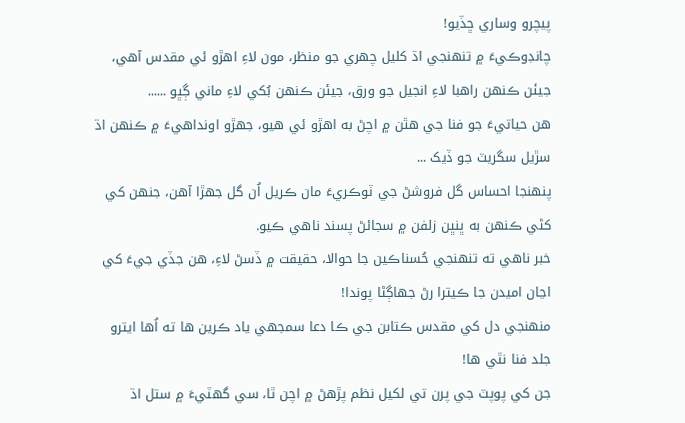پيچرو وساري ڇڏيو!
چانڊوڪيءَ ۾ تنهنجي اڌ کليل چهري جو منظر، مون لاءِ اهڙو ئي مقدس آهي، جيئن ڪنهن راهبا لاءِ انجيل جو ورق، جيئن ڪنهن بُکي لاءِ ماني ڳڀو ......
هن حياتيءَ جو فنا جي هٿن ۾ اچڻ به اهڙو ئي هيو، جھڙو اونداهيءَ ۾ ڪنهن اڌ سڙيل سگريٽ جو ڏيک ...
پنهنجا احساس گل فروشڻ جي ٽوڪريءَ مان ڪريل اُن گل جھڙا آهن، جنهن کي کڻي ڪنهن به ڀنڀن زلفن ۾ سجائڻ پسند ناهي ڪيو.
خبر ناهي ته تنهنجي حُسناڪين جا حوالا، حقيقت ۾ ڏسڻ لاءِ، هن جڏي جيءَ کي اڃان اميدن جا ڪيترا رڻ جھاڳڻا پوندا!
منهنجي دل کي مقدس ڪتابن جي ڪا دعا سمجھي ياد ڪرين ها ته اُها ايترو جلد فنا نٿي ها!
جن کي پوپٽ جي پرن تي لکيل نظم پڙهڻ ۾ اچن ٿا، سي گھٽيءَ ۾ ستل اڌ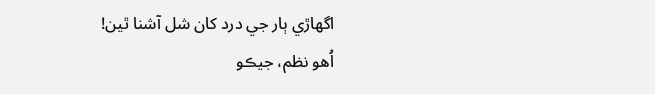اگھاڙي ٻار جي درد کان شل آشنا ٿين!
اُهو نظم، جيڪو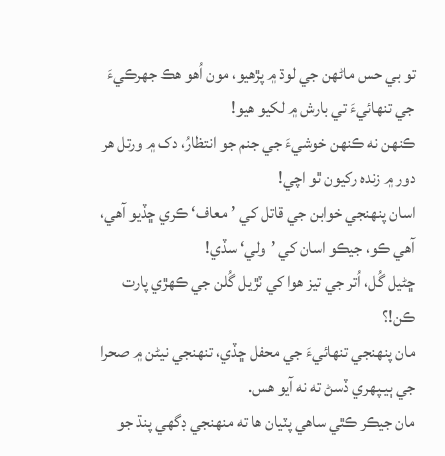تو بي حس ماڻهن جي لوڌ ۾ پڙهيو، مون اُهو هڪ جھرڪيءَ جي تنهائيءَ تي بارش ۾ لکيو هيو!
ڪنهن نه ڪنهن خوشيءَ جي جنم جو انتظارُ، دک ۾ ورتل هر دور ۾ زنده رکيون ٿو اچي!
اسان پنهنجي خوابن جي قاتل کي ’معاف‘ ڪري ڇڏيو آهي، آهي ڪو، جيڪو اسان کي ’ولي‘ سڏي!
ڇڻيل گُل، اُتر جي تيز هوا کي ٽڙيل گُلن جي ڪهڙي پارت ڪن!؟
مان پنهنجي تنهائيءَ جي محفل ڇڏي، تنهنجي نيڻن ۾ صحرا جي ٻيـپهري ڏسڻ ته نه آيو هس.
مان جيڪر ڪٿي ساهي پٽيان ها ته منهنجي ڊگھي پنڌ جو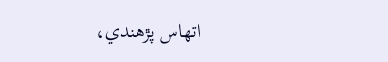اتهاس پڙهندي،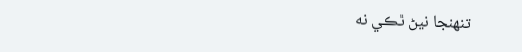تنهنجا نيڻ ٿڪي نه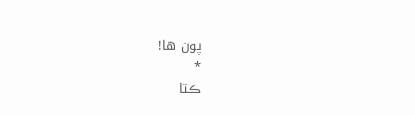پون ها!
*
ڪتا